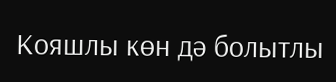Кояшлы көн дә болытлы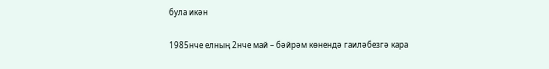була икән

1985нче елның 2нче май – бәйрәм көнендә гаиләбезгә кара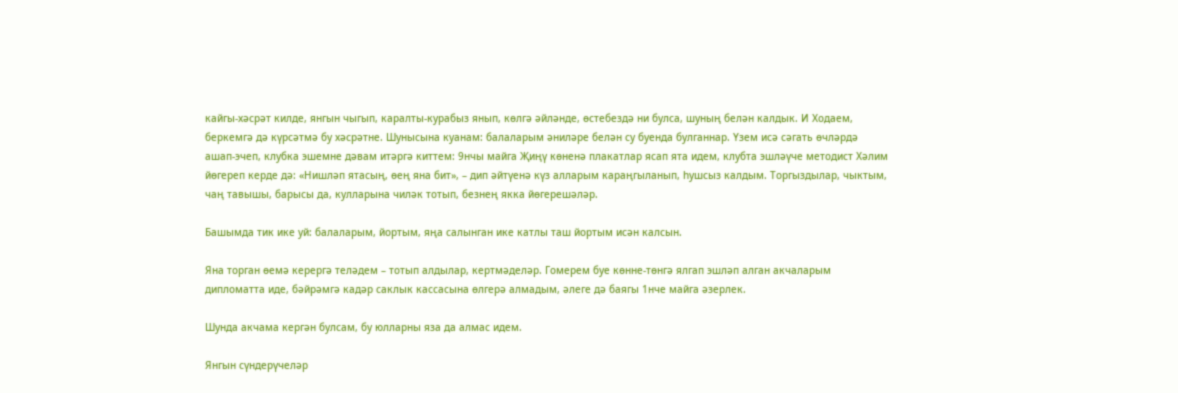кайгы-хәсрәт килде, янгын чыгып, каралты-курабыз янып, көлгә әйләнде, өстебездә ни булса, шуның белән калдык. И Ходаем, беркемгә дә күрсәтмә бу хәсрәтне. Шунысына куанам: балаларым әниләре белән су буенда булганнар. Үзем исә сәгать өчләрдә ашап-эчеп, клубка эшемне дәвам итәргә киттем: 9нчы майга Җиңү көненә плакатлар ясап ята идем, клубта эшләүче методист Хәлим йөгереп керде дә: «Нишләп ятасың, өең яна бит», – дип әйтүенә күз алларым караңгыланып, һушсыз калдым. Торгыздылар, чыктым, чаң тавышы, барысы да, кулларына чиләк тотып, безнең якка йөгерешәләр.

Башымда тик ике уй: балаларым, йортым, яңа салынган ике катлы таш йортым исән калсын.

Яна торган өемә керергә теләдем – тотып алдылар, кертмәделәр. Гомерем буе көнне-төнгә ялгап эшләп алган акчаларым дипломатта иде, бәйрәмгә кадәр саклык кассасына өлгерә алмадым, әлеге дә баягы 1нче майга әзерлек.

Шунда акчама кергән булсам, бу юлларны яза да алмас идем.

Янгын сүндерүчеләр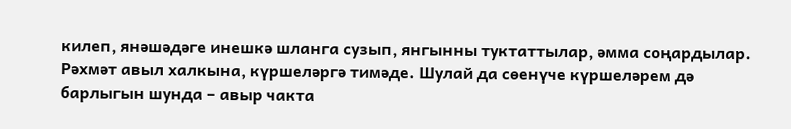килеп, янәшәдәге инешкә шланга сузып, янгынны туктаттылар, әмма соңардылар. Рәхмәт авыл халкына, күршеләргә тимәде. Шулай да сөенүче күршеләрем дә барлыгын шунда – авыр чакта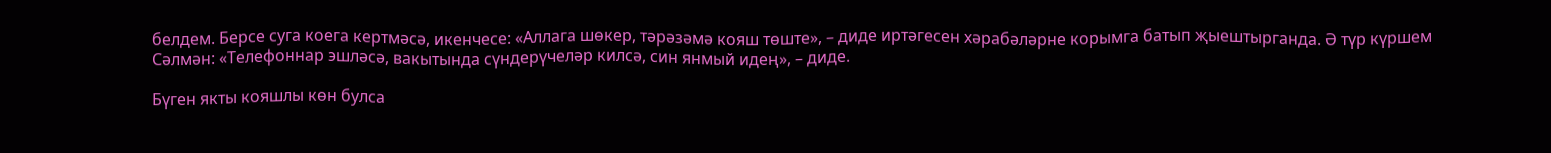белдем. Берсе суга коега кертмәсә, икенчесе: «Аллага шөкер, тәрәзәмә кояш төште», – диде иртәгесен хәрабәләрне корымга батып җыештырганда. Ә түр күршем Сәлмән: «Телефоннар эшләсә, вакытында сүндерүчеләр килсә, син янмый идең», – диде.

Бүген якты кояшлы көн булса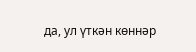да, ул үткән көннәр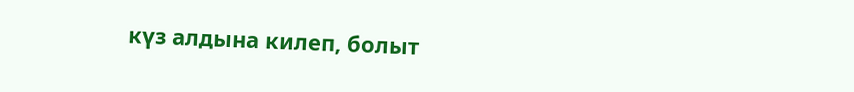күз алдына килеп, болыт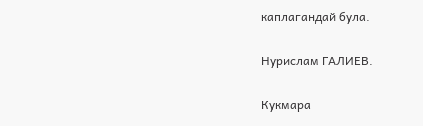каплагандай була.

Нурислам ГАЛИЕВ.

Кукмара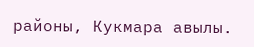районы, Кукмара авылы.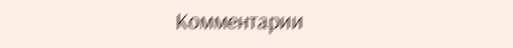Комментарии